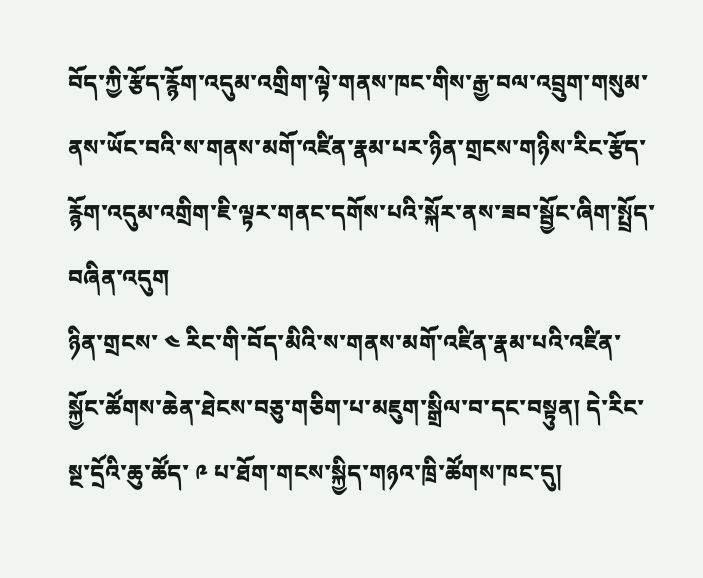བོད་ཀྱི་རྩོད་རྙོག་འདུམ་འགྲིག་ལྟེ་གནས་ཁང་གིས་རྒྱ་བལ་འབྲུག་གསུམ་ནས་ཡོང་བའི་ས་གནས་མགོ་འཛིན་རྣམ་པར་ཉིན་གྲངས་གཉིས་རིང་རྩོད་རྙོག་འདུམ་འགྲིག་ཇི་ལྟར་གནང་དགོས་པའི་སྐོར་ནས་ཟབ་སྦྱོང་ཞིག་སྤྲོད་བཞིན་འདུག
ཉིན་གྲངས་ ༤ རིང་གི་བོད་མིའི་ས་གནས་མགོ་འཛིན་རྣམ་པའི་འཛིན་སྐྱོང་ཚོགས་ཆེན་ཐེངས་བཅུ་གཅིག་པ་མཇུག་སྒྲིལ་བ་དང་བསྟུན། དེ་རིང་སྔ་དྲོའི་ཆུ་ཚོད་ ༩ པ་ཐོག་གངས་སྐྱིད་གཉའ་ཁྲི་ཚོགས་ཁང་དུ།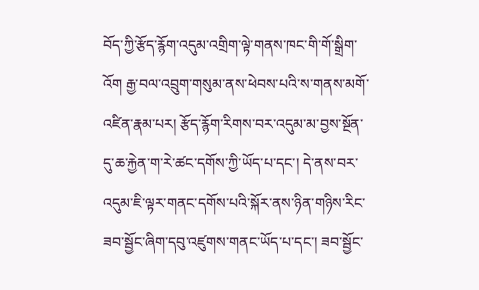བོད་ཀྱི་རྩོད་རྙོག་འདུམ་འགྲིག་ལྟེ་གནས་ཁང་གི་གོ་སྒྲིག་འོག རྒྱ་བལ་འབྲུག་གསུམ་ནས་ཕེབས་པའི་ས་གནས་མགོ་འཛིན་རྣམ་པར། རྩོད་རྙོག་རིགས་བར་འདུམ་མ་བྱས་སྔོན་དུ་ཆ་རྐྱེན་ག་རེ་ཚང་དགོས་ཀྱི་ཡོད་པ་དང་། དེ་ནས་བར་འདུམ་ཇི་ལྟར་གནང་དགོས་པའི་སྐོར་ནས་ཉིན་གཉིས་རིང་ཟབ་སྦྱོང་ཞིག་དབུ་འཛུགས་གནང་ཡོད་པ་དང་། ཟབ་སྦྱོང་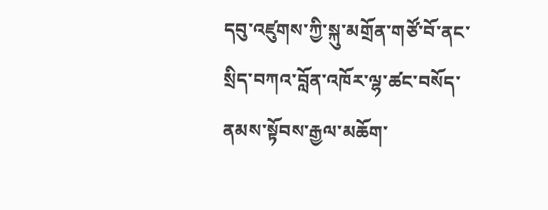དབུ་འཛུགས་ཀྱི་སྐུ་མགྲོན་གཙོ་བོ་ནང་སྲིད་བཀའ་བློན་འཁོར་ལྷ་ཚང་བསོད་ནམས་སྟོབས་རྒྱལ་མཆོག་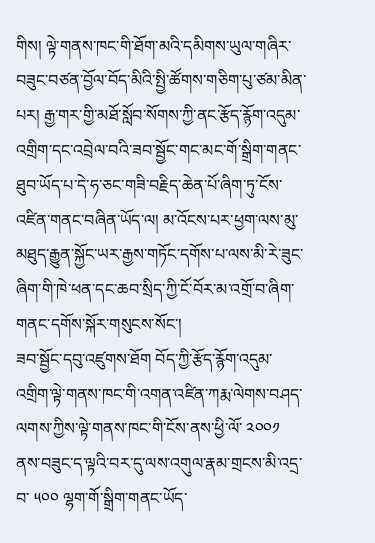གིས། ལྟེ་གནས་ཁང་གི་ཐོག་མའི་དམིགས་ཡུལ་གཞིར་བཟུང་བཙན་བྱོལ་བོད་མིའི་སྤྱི་ཚོགས་གཅིག་པུ་ཙམ་མིན་པར། རྒྱ་གར་གྱི་མཐོ་སློབ་སོགས་ཀྱི་ནང་རྩོད་རྙོག་འདུམ་འགྲིག་དང་འབྲེལ་བའི་ཟབ་སྦྱོང་གང་མང་གོ་སྒྲིག་གནང་ཐུབ་ཡོད་པ་དེ་ཧ་ཅང་གཟི་བརྗིད་ཆེན་པོ་ཞིག་ཏུ་ངོས་འཛིན་གནང་བཞིན་ཡོད་ལ། མ་འོངས་པར་ཕྱག་ལས་མུ་མཐུད་རྒྱུན་སྐྱོང་ཡར་རྒྱས་གཏོང་དགོས་པ་ལས་མི་རེ་ཟུང་ཞིག་གི་ཁེ་ཕན་དང་ཆབ་སྲིད་ཀྱི་ངོ་བོར་མ་འགྲོ་བ་ཞིག་གནང་དགོས་སྐོར་གསུངས་སོང་།
ཟབ་སྦྱོང་དབུ་འཛུགས་ཐོག བོད་ཀྱི་རྩོད་རྙོག་འདུམ་འགྲིག་ལྟེ་གནས་ཁང་གི་འགན་འཛིན་ཀརྨ་ལེགས་བཤད་ལགས་ཀྱིས་ལྟེ་གནས་ཁང་གི་ངོས་ནས་ཕྱི་ལོ་ ༢༠༠༡ ནས་བཟུང་ད་ལྟའི་བར་དུ་ལས་འགུལ་རྣམ་གྲངས་མི་འདྲ་བ་ ༥༠༠ ལྷག་གོ་སྒྲིག་གནང་ཡོད་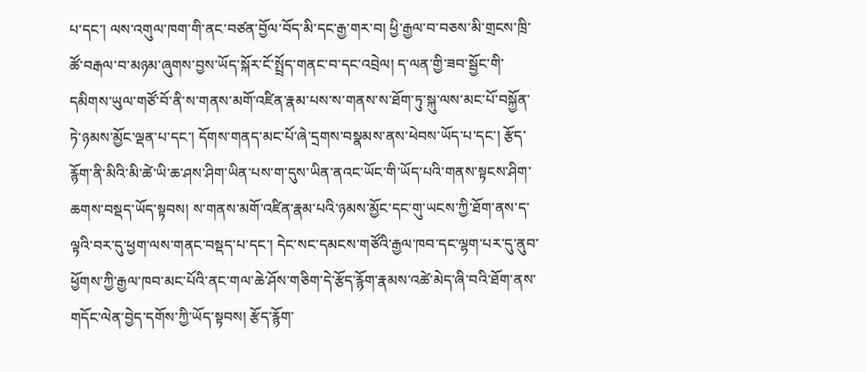པ་དང་། ལས་འགུལ་ཁག་གི་ནང་བཙན་བྱོལ་བོད་མི་དང་རྒྱ་གར་བ། ཕྱི་རྒྱལ་བ་བཅས་མི་གྲངས་ཁྲི་ཚོ་བརྒལ་བ་མཉམ་ཞུགས་བྱས་ཡོད་སྐོར་ངོ་སྤྲོད་གནང་བ་དང་འབྲེལ། ད་ལན་གྱི་ཟབ་སྦྱོང་གི་དམིགས་ཡུལ་གཙོ་བོ་ནི་ས་གནས་མགོ་འཛིན་རྣམ་པས་ས་གནས་ས་ཐོག་ཏུ་སྐུ་ལས་མང་པོ་བསྐྱོན་ཏེ་ཉམས་མྱོང་ལྡན་པ་དང་། དོགས་གནད་མང་པོ་ཞེ་དྲགས་བསྣམས་ནས་ཕེབས་ཡོད་པ་དང་། རྩོད་རྙོག་ནི་མིའི་མི་ཚེ་ཡི་ཆ་ཤས་ཤིག་ཡིན་པས་ག་དུས་ཡིན་ནའང་ཡོང་གི་ཡོད་པའི་གནས་སྟངས་ཤིག་ཆགས་བསྡད་ཡོད་སྟབས། ས་གནས་མགོ་འཛིན་རྣམ་པའི་ཉམས་མྱོང་དང་གུ་ཡངས་ཀྱི་ཐོག་ནས་ད་ལྟའི་བར་དུ་ཕྱག་ལས་གནང་བསྡད་པ་དང་། དེང་སང་དམངས་གཙོའི་རྒྱལ་ཁབ་དང་ལྷག་པར་དུ་ནུབ་ཕྱོགས་ཀྱི་རྒྱལ་ཁབ་མང་པོའི་ནང་གལ་ཆེ་ཤོས་གཅིག་དེ་རྩོད་རྙོག་རྣམས་འཚེ་མེད་ཞི་བའི་ཐོག་ནས་གདོང་ལེན་བྱེད་དགོས་ཀྱི་ཡོད་སྟབས། རྩོད་རྙོག་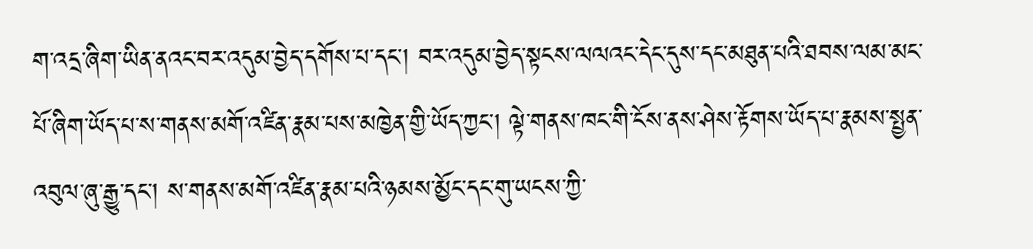ག་འདྲ་ཞིག་ཡིན་ནའང་བར་འདུམ་བྱེད་དགོས་པ་དང་། བར་འདུམ་བྱེད་སྟངས་ལལའང་དེང་དུས་དང་མཐུན་པའི་ཐབས་ལམ་མང་པོ་ཞིག་ཡོད་པ་ས་གནས་མགོ་འཛིན་རྣམ་པས་མཁྱེན་གྱི་ཡོད་ཀྱང་། ལྟེ་གནས་ཁང་གི་ངོས་ནས་ཤེས་རྟོགས་ཡོད་པ་རྣམས་སྤྱན་འབུལ་ཞུ་རྒྱུ་དང་། ས་གནས་མགོ་འཛིན་རྣམ་པའི་ཉམས་མྱོང་དང་གུ་ཡངས་ཀྱི་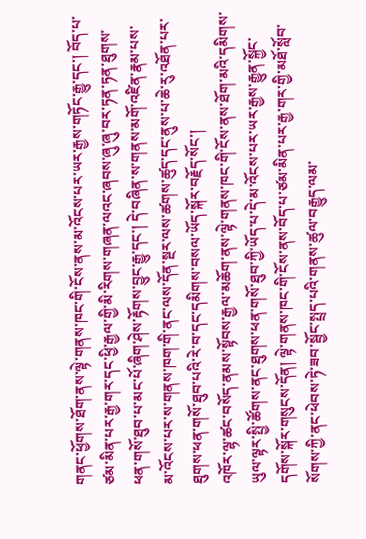གནང་ཕྱོགས་ཐོག་ནས་ལྟེ་གནས་ཁང་གི་ངོས་ནས་མ་འོངས་པར་ཡར་རྒྱས་གཏོང་རྒྱུ་དང་། བོད་པ་ཙམ་མིན་པར་རྒྱ་གར་དང་ཕྱི་རྒྱལ་གྱི་མི་རིགས་གཞན་ལའང་ཞབས་ཞུ་ཞུ་བར་ཏན་ཏན་ཐུགས་ཕན་གསོ་ཐུབ་པ་མང་པོ་ཞིག་ཤེས་རྟོགས་བྱུང་རྒྱུ་དང་། དེ་བཞིན་ས་གནས་མགོ་འཛིན་རྣམ་པས་མ་འོངས་པར་ས་གནས་ཁག་གི་ནང་ལས་དོན་སྔར་ལས་ཚགས་ཚུད་དང་ནུས་པ་ཆེ་རུ་འཐོན་པར་ཐུགས་ཕན་གསོ་ཐུབ་པའི་རེ་བ་དང་དམིགས་བསལ་ཡོད་སྐོར་བརྗོད་སོང་།
འཁོར་ལྷ་ཚང་བསོད་ནམས་སྟོབས་རྒྱལ་མཆོག་ནས་ལྟེ་གནས་ཁང་གི་ངོས་ནས་ཐོག་མའི་དམིགས་ཡུལ་ལྟར་སྤྱི་ཚོགས་ནང་ཐུགས་ཕན་གསོ་ཐུབ་ཀྱི་ཡོད་པ་དེ་མ་འོངས་པར་ཡར་རྒྱས་རྒྱུན་སྐྱོང་དགོས་སྐོར་གསུངས་དོན། ལྟེ་གནས་ཁང་གི་ངོས་ནས་བོད་པ་ཙམ་མིན་པར་རྒྱ་གར་གྱི་མཐོ་སློབ་སོགས་ཀྱི་ནང་ཕེབས་ཏེ་ཟབ་སྦྱོང་སྤྲད་པའི་གནས་ཚུལ་བརྒྱུད་ལམ་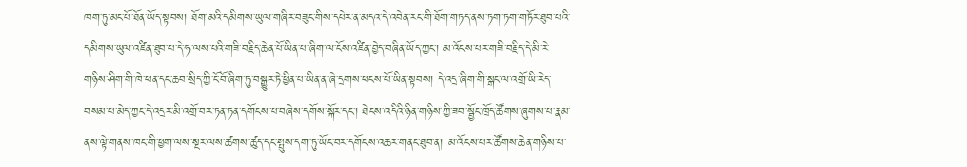ཁག་ཏུ་མང་པོ་ཐོན་ཡོད་སྟབས། ཐོག་མའི་དམིགས་ཡུལ་གཞིར་བཟུང་གིས་དཔེར་ན་མདའ་དེ་འབེན་རང་གི་ཐོག་གཏད་ནས་ཏག་ཏག་གཏོར་ཐུབ་པའི་དམིགས་ཡུལ་འཛིན་ཐུབ་པ་དེ་ཧ་ལས་པའི་གཟི་བརྗིད་ཆེན་པོ་ཡིན་པ་ཞིག་ལ་ངོས་འཛིན་བྱེད་བཞིན་ཡོད་ཀྱང་། མ་འོངས་པར་གཟི་བརྗིད་དེ་མི་རེ་གཉིས་ཤིག་གི་ཁེ་ཕན་དང་ཆབ་སྲིད་ཀྱི་ངོ་བོ་ཞིག་ཏུ་བསྒྱུར་ཏེ་ཕྱིན་པ་ཡིན་ན་ཞེ་དྲགས་ཕངས་པོ་ཡིན་སྟབས། དེ་འདྲ་ཞིག་གི་སྒང་ལ་འགྲོ་ཡི་རེད་བསམ་པ་མེད་ཀྱང་དེ་འདྲར་མི་འགྲོ་བར་ཏན་ཏན་དགོངས་པ་བཞེས་དགོས་སྐོར་དང་། ཐེངས་འདིའི་ཉིན་གཉིས་ཀྱི་ཟབ་སྦྱོང་ཁྲོད་ཚོགས་ཞུགས་པ་རྣམ་ནས་ལྟེ་གནས་ཁང་གི་ཕྱག་ལས་སྔར་ལས་ཚགས་ཚུད་དང་སྤུས་དག་ཏུ་ཡོང་བར་དགོངས་འཆར་གནང་ཐུབ་ན། མ་འོངས་པར་ཚོགས་ཆེན་གཉིས་པ་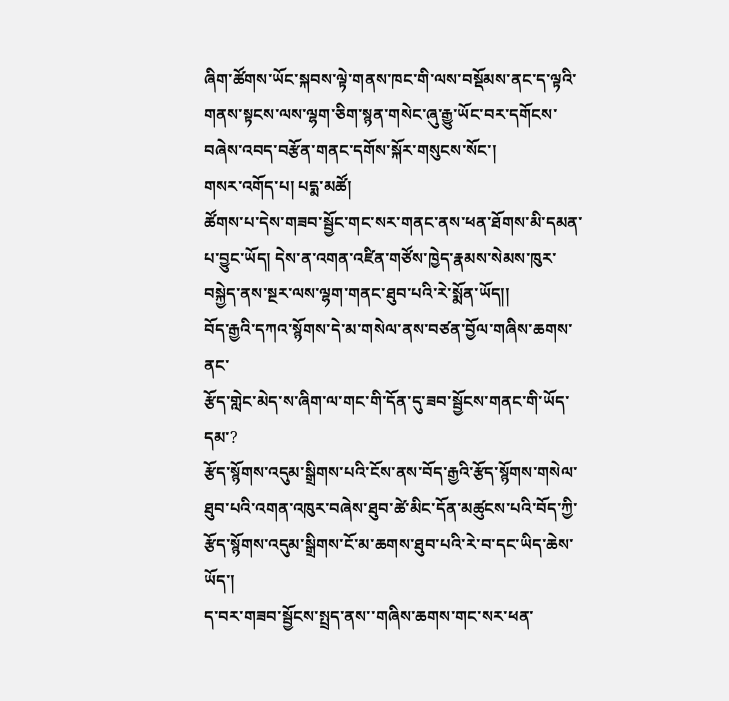ཞིག་ཚོགས་ཡོང་སྐབས་ལྟེ་གནས་ཁང་གི་ལས་བསྡོམས་ནང་ད་ལྟའི་གནས་སྟངས་ལས་ལྷག་ཅིག་སྙན་གསེང་ཞུ་རྒྱུ་ཡོང་བར་དགོངས་བཞེས་འབད་བརྩོན་གནང་དགོས་སྐོར་གསུངས་སོང་།
གསར་འགོད་པ། པདྨ་མཚོ།
ཚོགས་པ་དེས་གཟབ་སྦྱོང་གང་སར་གནང་ནས་ཕན་ཐོགས་མི་དམན་པ་བྱུང་ཡོད། དེས་ན་འགན་འཛིན་གཙོས་ཁྱེད་རྣམས་སེམས་ཁུར་བསྐྱེད་ནས་སྔར་ལས་ལྷག་གནང་ཐུབ་པའི་རེ་སྨོན་ཡོད།།
བོད་རྒྱའི་དཀའ་སྙོགས་དེ་མ་གསེལ་ནས་བཙན་བྱོལ་གཞིས་ཆགས་ནང་
རྩོད་གླེང་མེད་ས་ཞིག་ལ་གང་གི་དོན་དུ་ཟབ་སྦྱོངས་གནང་གི་ཡོད་དམ་?
རྩོད་སྙོགས་འདུམ་སྒྲིགས་པའི་ངོས་ནས་བོད་རྒྱའི་རྩོད་སྙོགས་གསེལ་ཐུབ་པའི་འགན་འཁུར་བཞེས་ཐུབ་ཚེ་མིང་དོན་མཚུངས་པའི་བོད་ཀྱི་རྩོད་སྙོགས་འདུམ་སྒྲིགས་ངོ་མ་ཆགས་ཐུབ་པའི་རེ་བ་དང་ཡིད་ཆེས་ཡོད་།
ད་བར་གཟབ་སྦྱོངས་སྤྲད་ནས་་གཞིས་ཆགས་གང་སར་ཕན་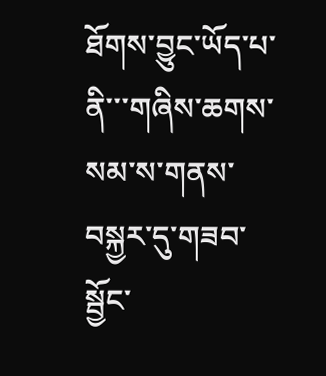ཐོགས་བྱུང་ཡོད་པ་ནི་་་གཞིས་ཆགས་སམ་ས་གནས་བསྐྱར་དུ་གཟབ་སྦྱོང་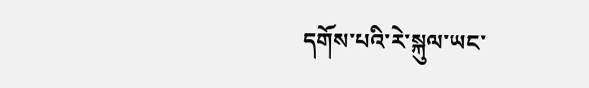དགོས་པའི་རེ་སྐུལ་ཡང་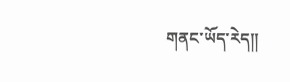གནང་ཡོད་རེད།།